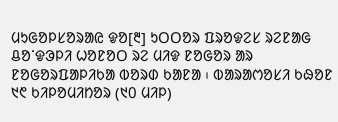ᱢᱩᱜᱚᱞᱥᱚᱨᱟᱭ ᱫᱚ[᱓] ᱩᱛᱛᱚᱨ ᱯᱨᱚᱫᱮᱥ ᱨᱮᱱᱟᱜ ᱪᱚᱸᱫᱳᱞᱤ ᱦᱚᱱᱚᱛ ᱨᱮ ᱢᱤᱫ ᱱᱚᱜᱚᱨ ᱟᱨ ᱱᱚᱜᱚᱨᱯᱟᱞᱤᱠᱟ ᱵᱚᱨᱰ ᱠᱟᱱᱟ ᱾ ᱵᱟᱨᱟᱬᱚᱥᱤ ᱠᱷᱚᱱ ᱑᱖ ᱠᱤᱞᱚᱢᱤᱴᱚᱨ (᱑᱐ ᱢᱤᱞ)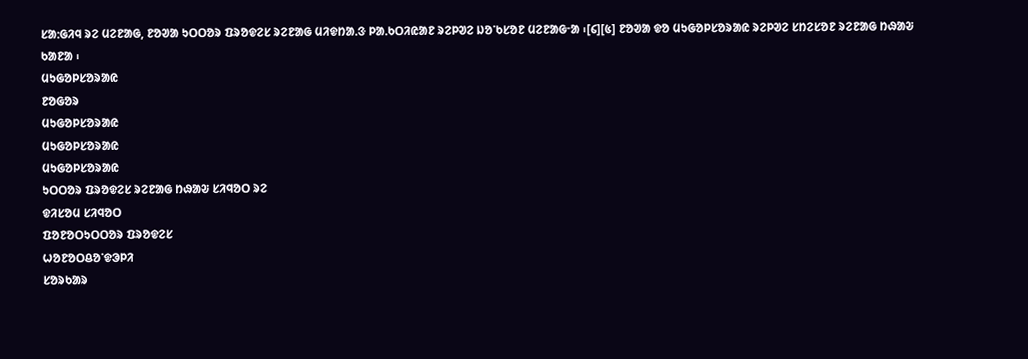ᱥᱟᱺᱜᱤᱧ ᱨᱮ ᱢᱮᱱᱟᱜ, ᱱᱚᱣᱟ ᱩᱛᱛᱚᱨ ᱯᱨᱚᱫᱮᱥ ᱨᱮᱱᱟᱜ ᱢᱤᱫᱴᱟᱹᱝ ᱞᱟᱹᱠᱛᱤᱭᱟᱱ ᱨᱮᱞᱣᱮ ᱡᱚᱸᱠᱥᱚᱱ ᱢᱮᱱᱟᱜᱼᱟ ᱾[᱔][᱕] ᱱᱚᱣᱟ ᱫᱚ ᱢᱩᱜᱚᱞᱥᱚᱨᱟᱭ ᱨᱮᱞᱣᱮ ᱥᱴᱮᱥᱚᱱ ᱨᱮᱱᱟᱜ ᱴᱷᱟᱶ ᱠᱟᱱᱟ ᱾
ᱢᱩᱜᱚᱞᱥᱚᱨᱟᱭ
ᱱᱚᱜᱚᱨ
ᱢᱩᱜᱚᱞᱥᱚᱨᱟᱭ
ᱢᱩᱜᱚᱞᱥᱚᱨᱟᱭ
ᱢᱩᱜᱚᱞᱥᱚᱨᱟᱭ
ᱩᱛᱛᱚᱨ ᱯᱨᱚᱫᱮᱥ ᱨᱮᱱᱟᱜ ᱴᱷᱟᱶ ᱥᱤᱧᱚᱛ ᱨᱮ
ᱫᱤᱥᱚᱢ ᱥᱤᱧᱚᱛ
ᱯᱚᱱᱚᱛᱩᱛᱛᱚᱨ ᱯᱨᱚᱫᱮᱥ
ᱦᱚᱱᱚᱛᱪᱚᱸᱫᱳᱞᱤ
ᱥᱚᱨᱠᱟᱨ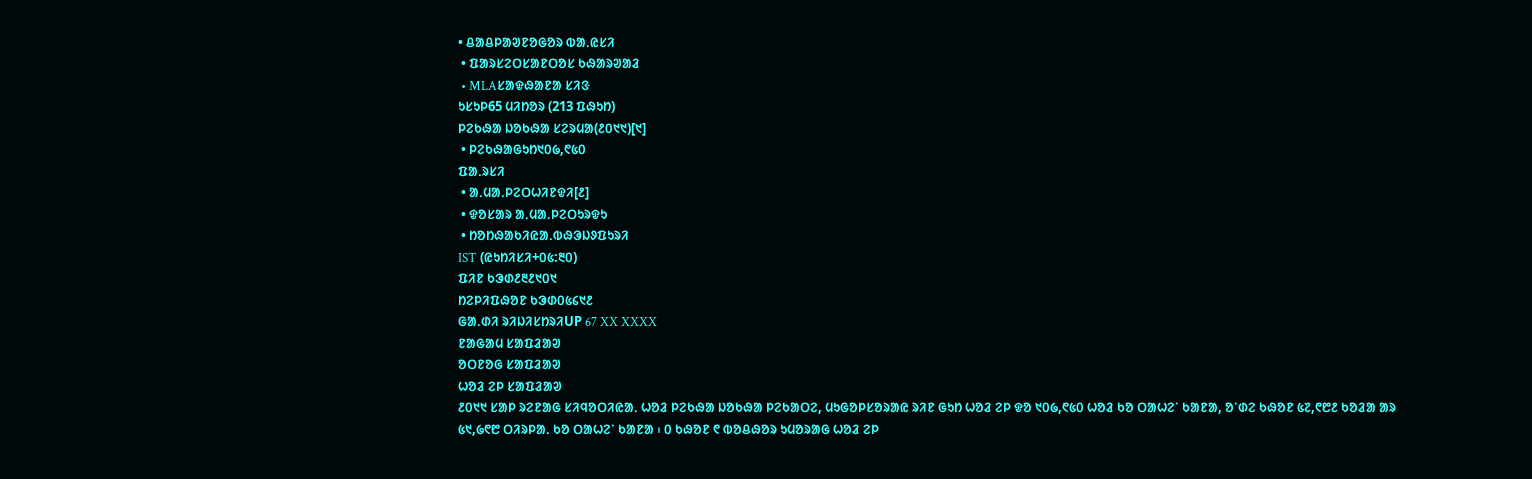• ᱪᱟᱪᱞᱟᱣᱱᱚᱜᱚᱨ ᱵᱟᱹᱭᱥᱤ
 • ᱯᱟᱨᱥᱮᱛᱥᱟᱱᱛᱚᱥ ᱠᱷᱟᱨᱣᱟᱲ
 • MLAᱥᱟᱫᱷᱟᱱᱟ ᱥᱤᱝ
ᱩᱥᱩᱞ65 ᱢᱤᱴᱚᱨ (213 ᱯᱷᱩᱴ)
ᱞᱮᱠᱷᱟ ᱡᱚᱠᱷᱟ ᱥᱮᱨᱢᱟ(᱒᱐᱑᱑)[᱑]
 • ᱞᱮᱠᱷᱟᱜᱩᱴ᱑᱐᱙,᱖᱕᱐
ᱯᱟᱹᱨᱥᱤ
 • ᱟᱹᱢᱟᱹᱞᱮᱛᱦᱤᱱᱫᱤ[᱒]
 • ᱫᱚᱥᱟᱨ ᱟᱹᱢᱟᱹᱞᱮᱛᱩᱨᱫᱩ
 • ᱴᱚᱴᱷᱟᱠᱤᱭᱟᱹᱵᱷᱳᱡᱽᱯᱩᱨᱤ
IST (ᱭᱩᱴᱤᱥᱤ+᱐᱕:᱓᱐)
ᱯᱤᱱ ᱠᱳᱰ᱒᱓᱒᱑᱐᱑
ᱴᱮᱞᱤᱯᱷᱚᱱ ᱠᱳᱰ᱐᱕᱔᱑᱒
ᱜᱟᱹᱰᱤ ᱨᱤᱡᱤᱥᱴᱨᱤUP 67 XX XXXX
ᱱᱟᱜᱟᱢ ᱥᱟᱯᱲᱟᱣ
ᱚᱛᱱᱚᱜ ᱥᱟᱯᱲᱟᱣ
ᱦᱚᱲ ᱮᱞ ᱥᱟᱯᱲᱟᱣ
᱒᱐᱑᱑ ᱥᱟᱞ ᱨᱮᱱᱟᱜ ᱥᱤᱧᱚᱛᱤᱭᱟᱹ ᱦᱚᱲ ᱞᱮᱠᱷᱟ ᱡᱚᱠᱷᱟ ᱞᱮᱠᱟᱛᱮ, ᱢᱩᱜᱚᱞᱥᱚᱨᱟᱭ ᱨᱤᱱ ᱜᱩᱴ ᱦᱚᱲ ᱮᱞ ᱫᱚ ᱑᱐᱙,᱖᱕᱐ ᱦᱚᱲ ᱠᱚ ᱛᱟᱦᱮᱸ ᱠᱟᱱᱟ, ᱚᱸᱰᱮ ᱠᱷᱚᱱ ᱕᱗,᱖᱘᱒ ᱠᱚᱲᱟ ᱟᱨ ᱕᱑,᱙᱖᱘ ᱛᱤᱨᱞᱟᱹ ᱠᱚ ᱛᱟᱦᱮᱸ ᱠᱟᱱᱟ ᱾ ᱐ ᱠᱷᱚᱱ ᱖ ᱵᱚᱪᱷᱚᱨ ᱩᱢᱚᱨᱟᱜ ᱦᱚᱲ ᱮᱞ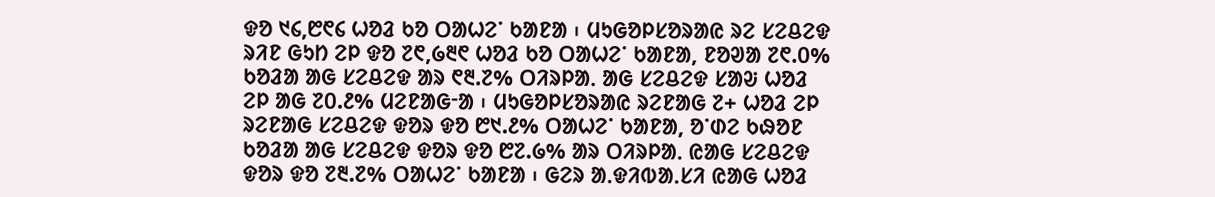ᱫᱚ ᱑᱔,᱘᱖᱔ ᱦᱚᱲ ᱠᱚ ᱛᱟᱦᱮᱸ ᱠᱟᱱᱟ ᱾ ᱢᱩᱜᱚᱞᱥᱚᱨᱟᱭ ᱨᱮ ᱥᱮᱪᱮᱫ ᱨᱤᱱ ᱜᱩᱴ ᱮᱞ ᱫᱚ ᱗᱖,᱙᱓᱖ ᱦᱚᱲ ᱠᱚ ᱛᱟᱦᱮᱸ ᱠᱟᱱᱟ, ᱱᱚᱣᱟ ᱗᱖.᱐% ᱠᱚᱲᱟ ᱟᱜ ᱥᱮᱪᱮᱫ ᱟᱨ ᱖᱓.᱗% ᱛᱤᱨᱞᱟᱹ ᱟᱜ ᱥᱮᱪᱮᱫ ᱥᱟᱶ ᱦᱚᱲ ᱮᱞ ᱟᱜ ᱗᱐.᱒% ᱢᱮᱱᱟᱜᱼᱟ ᱾ ᱢᱩᱜᱚᱞᱥᱚᱨᱟᱭ ᱨᱮᱱᱟᱜ ᱗+ ᱦᱚᱲ ᱮᱞ ᱨᱮᱱᱟᱜ ᱥᱮᱪᱮᱫ ᱫᱚᱨ ᱫᱚ ᱘᱑.᱒% ᱛᱟᱦᱮᱸ ᱠᱟᱱᱟ, ᱚᱸᱰᱮ ᱠᱷᱚᱱ ᱠᱚᱲᱟ ᱟᱜ ᱥᱮᱪᱮᱫ ᱫᱚᱨ ᱫᱚ ᱘᱗.᱙% ᱟᱨ ᱛᱤᱨᱞᱟᱹ ᱭᱟᱜ ᱥᱮᱪᱮᱫ ᱫᱚᱨ ᱫᱚ ᱗᱓.᱗% ᱛᱟᱦᱮᱸ ᱠᱟᱱᱟ ᱾ ᱜᱮᱨ ᱟᱹᱫᱤᱵᱟᱹᱥᱤ ᱭᱟᱜ ᱦᱚᱲ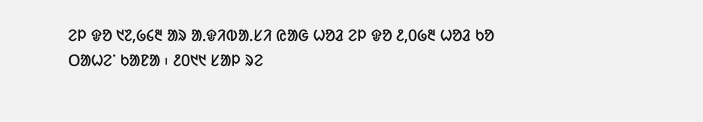ᱮᱞ ᱫᱚ ᱑᱗,᱙᱔᱓ ᱟᱨ ᱟᱹᱫᱤᱵᱟᱹᱥᱤ ᱭᱟᱜ ᱦᱚᱲ ᱮᱞ ᱫᱚ ᱒,᱐᱙᱓ ᱦᱚᱲ ᱠᱚ ᱛᱟᱦᱮᱸ ᱠᱟᱱᱟ ᱾ ᱒᱐᱑᱑ ᱥᱟᱞ ᱨᱮ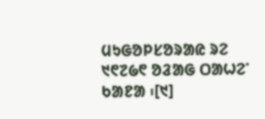ᱢᱩᱜᱚᱞᱥᱚᱨᱟᱭ ᱨᱮ ᱑᱖᱗᱙᱖ ᱚᱲᱟᱜ ᱛᱟᱦᱮᱸ ᱠᱟᱱᱟ ᱾[᱑]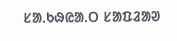ᱥᱟᱹᱠᱷᱭᱟᱹᱛ ᱥᱟᱯᱲᱟᱣ